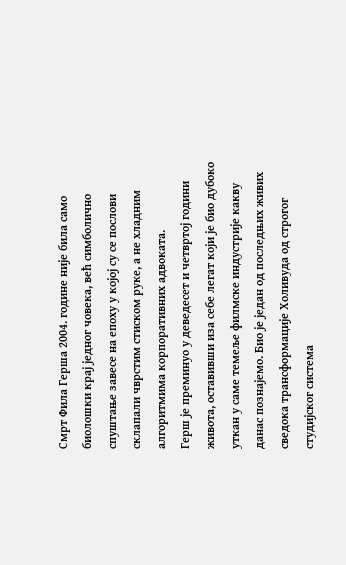Смрт Фила Герша 2004. године није била само биолошки крај једног човека, већ симболично спуштање завесе на епоху у којој су се послови склапали чврстим стиском руке, а не хладним алгоритмима корпоративних адвоката.
Герш је преминуо у деведесет и четвртој години живота, оставивши иза себе легат који је био дубоко уткан у саме темеље филмске индустрије какву данас познајемо. Био је један од последњих живих сведока трансформације Холивуда од строгог студијског система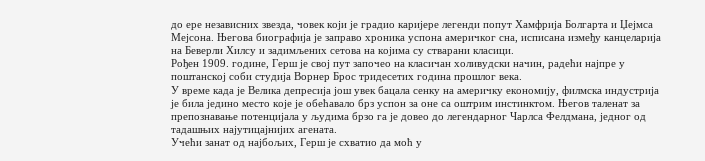до ере независних звезда, човек који је градио каријере легенди попут Хамфрија Болгарта и Џејмса Мејсона. Његова биографија је заправо хроника успона америчког сна, исписана између канцеларија на Беверли Хилсу и задимљених сетова на којима су стварани класици.
Рођен 1909. године, Герш је свој пут започео на класичан холивудски начин, радећи најпре у поштанској соби студија Ворнер Брос тридесетих година прошлог века.
У време када је Велика депресија још увек бацала сенку на америчку економију, филмска индустрија је била једино место које је обећавало брз успон за оне са оштрим инстинктом. Његов таленат за препознавање потенцијала у људима брзо га је довео до легендарног Чарлса Фелдмана, једног од тадашњих најутицајнијих агената.
Учећи занат од најбољих, Герш је схватио да моћ у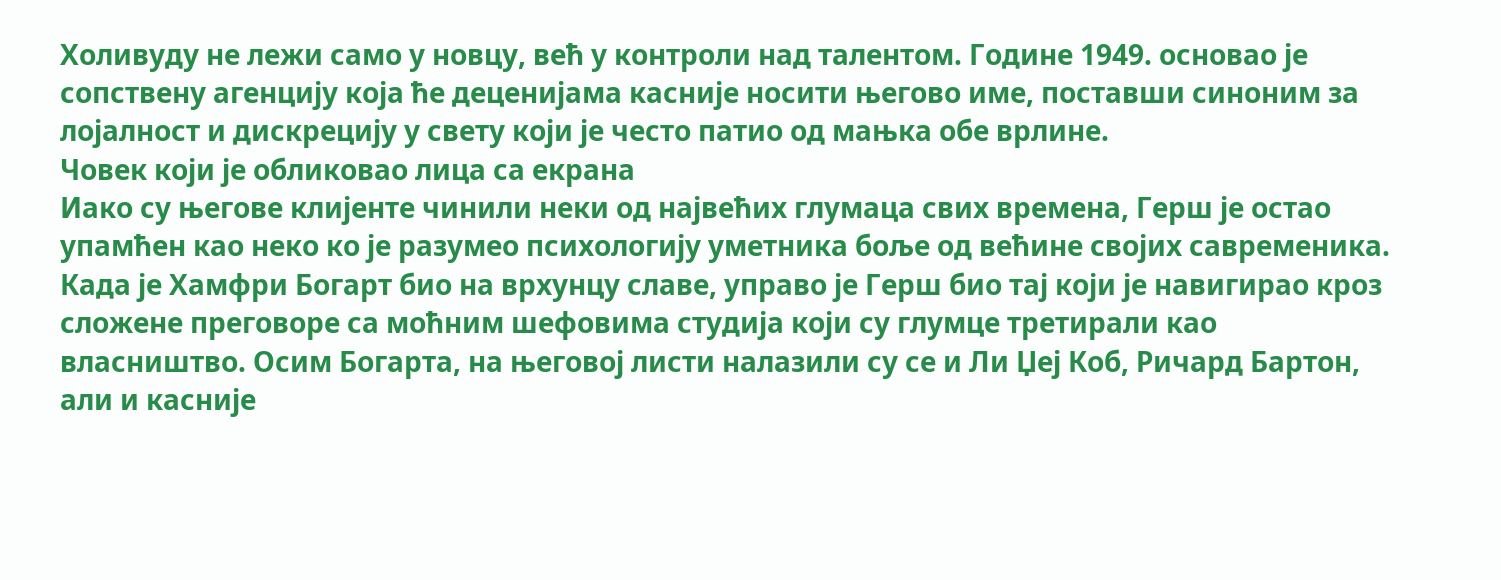Холивуду не лежи само у новцу, већ у контроли над талентом. Године 1949. основао је сопствену агенцију која ће деценијама касније носити његово име, поставши синоним за лојалност и дискрецију у свету који је често патио од мањка обе врлине.
Човек који је обликовао лица са екрана
Иако су његове клијенте чинили неки од највећих глумаца свих времена, Герш је остао упамћен као неко ко је разумео психологију уметника боље од већине својих савременика. Када је Хамфри Богарт био на врхунцу славе, управо је Герш био тај који је навигирао кроз сложене преговоре са моћним шефовима студија који су глумце третирали као власништво. Осим Богарта, на његовој листи налазили су се и Ли Џеј Коб, Ричард Бартон, али и касније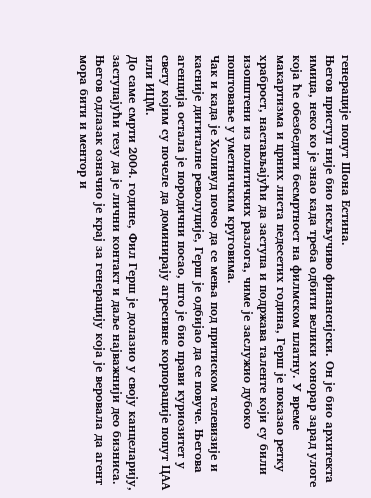генерације попут Шона Естина.
Његов приступ није био искључиво финансијски. Он је био архитекта имиџа, неко ко је знао када треба одбити велики хонорар зарад улоге која ће обезбедити бесмртност на филмском платну. У време макартизма и црних листа педесетих година, Герш је показао ретку храброст, настављајући да заступа и подржава таленте који су били изопштени из политичких разлога, чиме је заслужио дубоко поштовање у уметничким круговима.
Чак и када је Холивуд почео да се мења под притиском телевизије и касније дигиталне револуције, Герш је одбијао да се повуче. Његова агенција остала је породични посао, што је био прави куриозитет у свету којим су почеле да доминирају агресивне корпорације попут ЦАА или ИЦМ.
До саме смрти 2004. године, Фил Герш је долазио у своју канцеларију, заступајући тезу да је лични контакт и даље најважнији део бизниса.
Његов одлазак означио је крај за генерацију која је веровала да агент мора бити и ментор и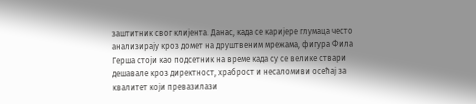заштитник свог клијента. Данас, када се каријере глумаца често анализирају кроз домет на друштвеним мрежама, фигура Фила Герша стоји као подсетник на време када су се велике ствари дешавале кроз директност, храброст и несаломиви осећај за квалитет који превазилази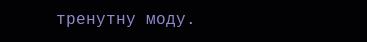тренутну моду.